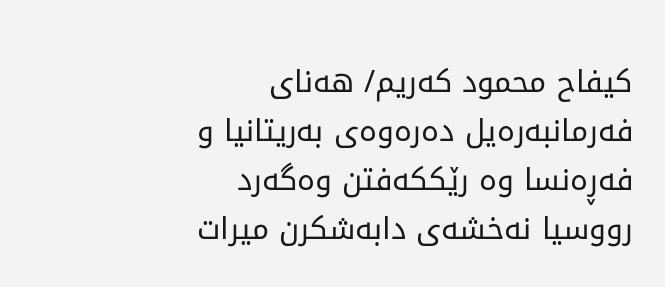کیفاح محمود کەریم/ هەنای فەرمانبەرەیل دەرەوەی بەریتانیا و فەڕەنسا وە رێککەفتن وەگەرد رووسیا نەخشەی دابەشکرن میرات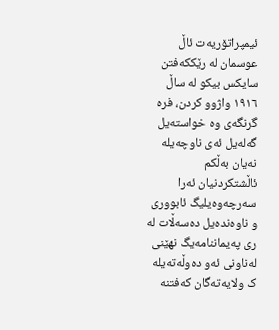ئیمپراتۆریەت ئاڵ عوسمان لە رێککەفتن سایکس بیکو لە ساڵ ١٩١٦ واژوو کردن، فرە گرنگەی وە خواستەیل گەلەیل ئەی ناوچەیلە نەیان بەڵکم ئاڵشتکردنیان ئەرا سەرچەوەیلیگ ئابووری و ناوەندەیل دەسەڵات لە ری پەیماننامەیگ نهێنی لەناونی ئەو دەوڵەتەیلە ک ولایەتەگان کەفتنە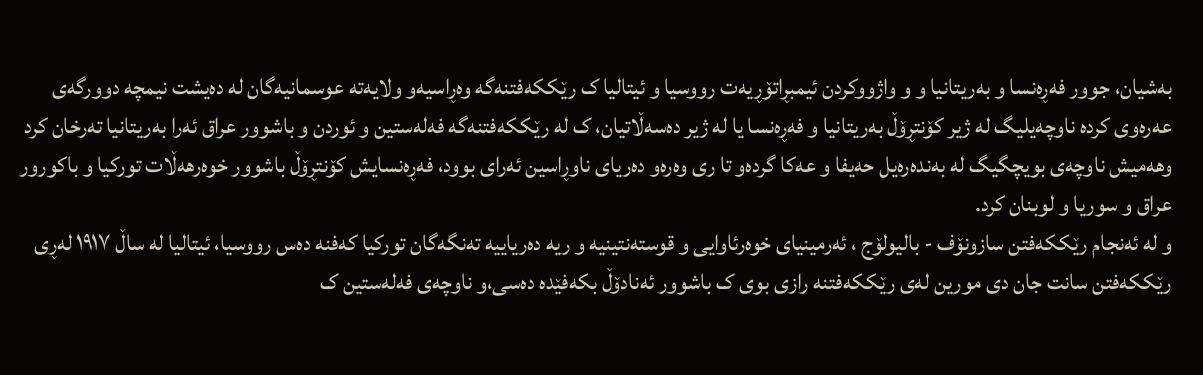بەشیان، جوور فەڕەنسا و بەریتانیا و و واژووکردن ئیمبڕاتۆڕیەت رووسیا و ئیتالیا ک رێککەفتنەگە وەڕاسیەو ولایەتە عوسمانیەگان لە دەیشت نیمچە دوورگەی عەرەوی کردە ناوچەیلیگ لە ژیر کۆنتڕۆڵ بەریتانیا و فەڕەنسا یا لە ژیر دەسەڵاتیان، ک لە رێککەفتنەگە فەلەستین و ئوردن و باشوور عراق ئەرا بەریتانیا تەرخان کرد وهەمیش ناوچەی بویچگیگ لە بەندەرەیل حەیفا و عەکا گردەو تا ری وەرەو دەریای ناوڕاسین ئەرای بوود، فەڕەنسایش کۆنتڕۆڵ باشوور خوەرهەڵات تورکیا و باکورور عراق و سوریا و لوبنان کرد.
و لە ئەنجام رێککەفتن سازونۆف - بالیولۆج ، ئەرمینیای خوەرئاوایی و قوستەنتینیە و ریە دەریاییە تەنگەگان تورکیا کەفنە دەس رووسیا، ئیتالیا لە ساڵ ١٩١٧ لەڕی رێککەفتن سانت جان دی مورین لەی رێککەفتنە رازی بوی ک باشوور ئەنادۆڵ بکەفێدە دەسی،و ناوچەی فەلەستین ک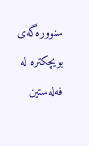سنوورەگەی بویچکترە لە فەلەستین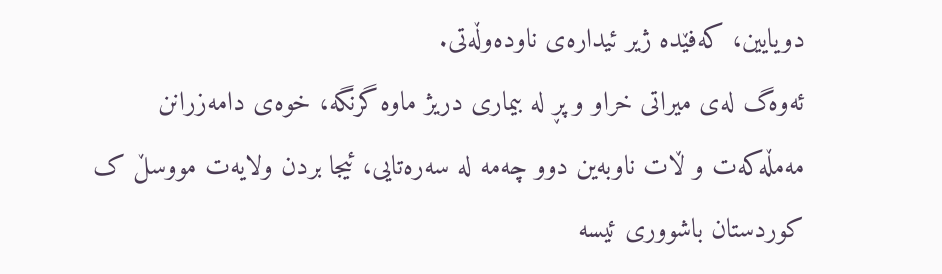دویایین، کەفێدە ژیر ئیدارەی ناودەوڵەتی.
ئەوەگ لەی میراتی خراو و پڕ لە بیماری دریژ ماوە گرنگە، خوەی دامەزرانن مەمڵەکەت و ڵات ناوبەین دوو چەمە لە سەرەتایی، ئیجا بردن ولایەت مووسڵ ک کوردستان باشووری ئیسە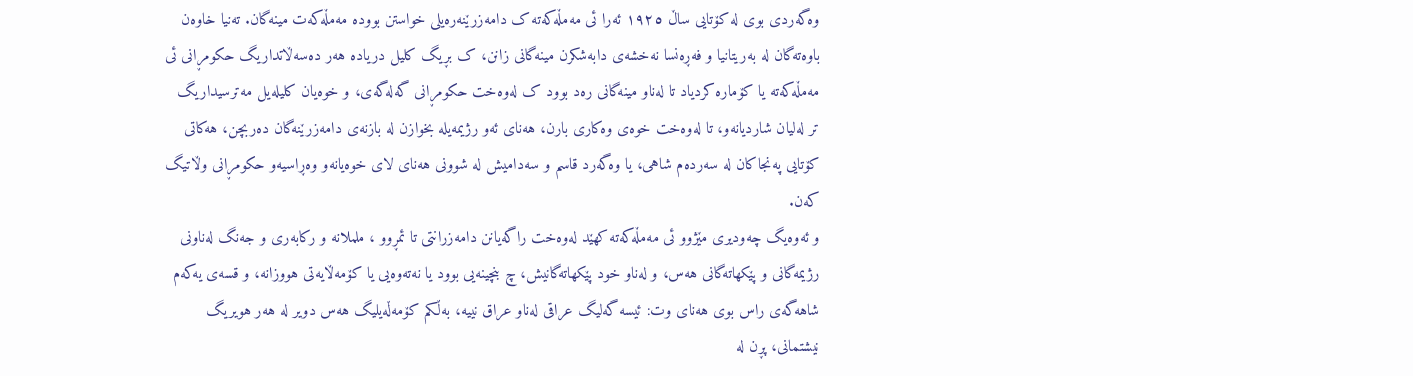وەگەردی بوی لە کۆتایی ساڵ ١٩٢٥ ئەرا ئی مەمڵەکەته ک دامەزرێنەرەیلی خواستن بوودە مەمڵەکەت مینەگان. تەنیا خاوەن باوەتەگان لە بەریتانیا و فەڕەنسا نەخشەی دابەشکرن مینەگانی زانن، ک بڕیگ کلیل دریادە هەر دەسەڵاتداریگ حکومڕانی ئی مەمڵەکەتە یا کۆمارە کردیاد تا لەناو مینەگانی رەد بوود ک لەوەخت حکومڕانی گەلەگەی، و خوەیان کلیلەیل مەترسیداریگ تر لەلیان شاردیانەو، تا لەوەخت خوەی وەکاری بارن، هەنای ئەو رژیمەیلە بخوازن لە بازنەی دامەزرێنەگان دەربچن، هەکاتی کۆتایی پەنجاکان لە سەردەم شاهی، یا وەگەرد قاسم و سەدامیش لە شوونی هەنای لای خوەیانەو وەڕاسیەو حکومڕانی وڵاتیگ کەن.
و ئەوەیگ چەودیری مێژوو ئی مەمڵەکەتە كهێد لەوەخت راگەیانن دامەزرانتی تا ئمڕوو ، ململانە و رکابەری و جەنگ لەناونی رژیمەگانی و پێکهاتەگانی هەس، و لەناو خود پێکهاتەگانیش، چ بنچینەیی بوود یا نەتەوەیی یا کۆمەڵایەتی هووزانە، و قسەی یەکەم شاهەگەی راس بوی هەنای وت: ئیسە گەلیگ عراقی لەناو عراق نییە، بەڵکم کۆمەڵەیلیگ هەس دویر لە هەر هویریگ نیشتمانی، پڕن لە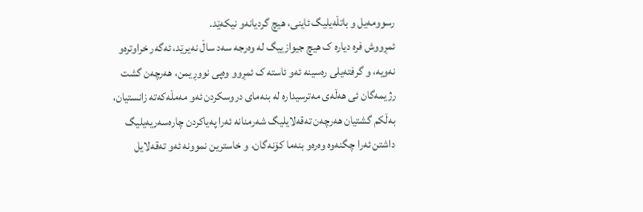رسوومەیل و باتڵەیلیگ ئاینی، هیچ گردیانەو نیکەێد.
ئمڕووش فرە دیارە ک هیچ جیوازییگ لە وەرجە سەد ساڵ نەیرێد، ئەگەر خراوترەو نەویە، و گرفتەیلی رەسینە ئەو ئاستە ک ئمڕوو وەپی نووڕیمن، هەرچەن گشت رژیمەگان ئی هەڵەی مەترسیدارە لە بنەمای دروسکردن ئەو مەمڵەکەتە زانستیان، بەڵکم گشتیان هەرچەن تەقەلایلیگ شەرمنانه ئەرا پەیاکردن چارەسەریەیلیگ داشتن ئەرا چگنەوە وەرەو بنەما کۆنەگان، و خاسترین نموونە ئەو تەقەلایل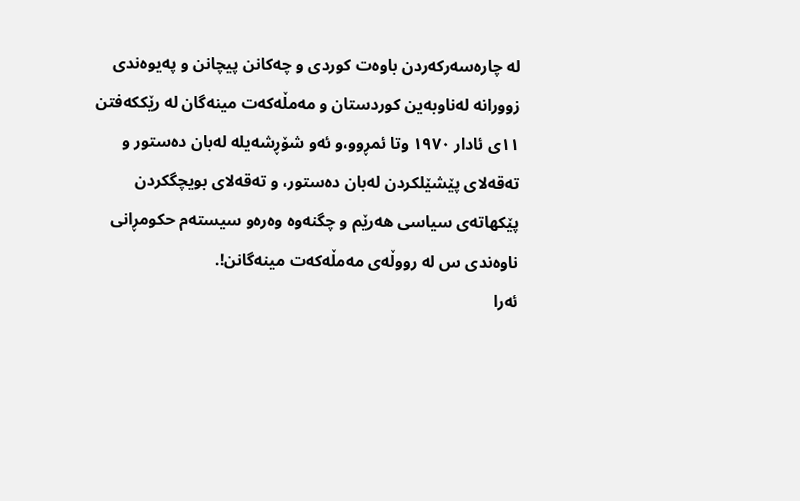لە چارەسەرکەردن باوەت کوردی و چەکانن پیچانن و پەیوەندی زوورانە لەناوبەین کوردستان و مەمڵەکەت مینەگان لە رێککەفتن ١١ی ئادار ١٩٧٠ وتا ئمڕوو،و ئەو شۆڕشەیلە لەبان دەستور و تەقەلای پێشێلکردن لەبان دەستور، و تەقەلای بویچگکردن پێکهاتەی سیاسی هەرێم و چگنەوە وەرەو سیستەم حکومڕانی ناوەندی س لە رووڵەی مەمڵەکەت مینەگانن!.
ئەرا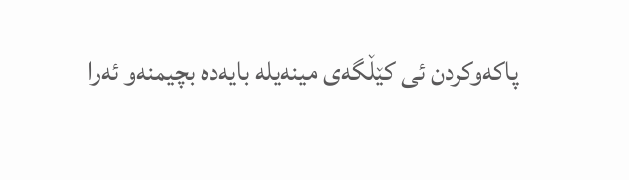پاکەوکردن ئی کێڵگەی مینەیلە بایەدە بچیمنەو ئەرا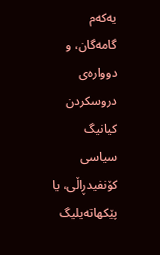یەکەم گامەگان، و دووارەی دروسکردن کیانیگ سیاسی کۆنفیدڕاڵی، یا پێکهاتەیلیگ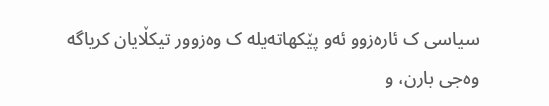سیاسی ک ئارەزوو ئەو پێکهاتەیلە ک وەزوور تیکڵایان کریاگە وەجی بارن، و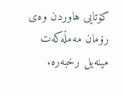کۆتایی هاوردن وەی رۆمان مەمڵەکەت مینەیل رخبەرە.